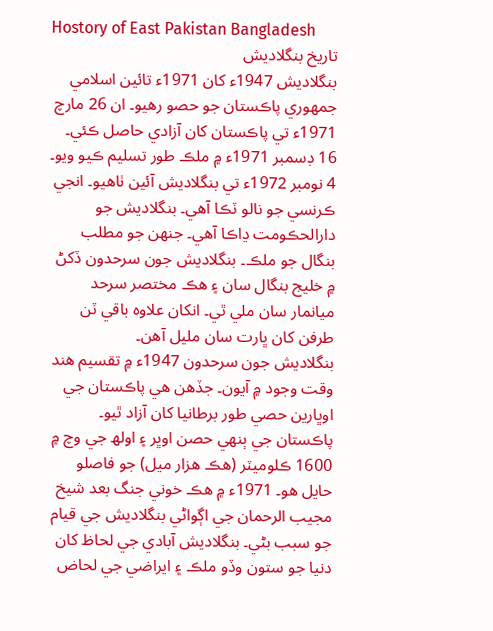Hostory of East Pakistan Bangladesh
تاريخ بنگلاديش
بنگلاديش 1947ء کان 1971ء تائين اسلامي جمهوري پاڪستان جو حصو رهيو۔ ان 26 مارچ 1971ء تي پاڪستان کان آزادي حاصل ڪئي۔ 16 ڊسمبر 1971ء ۾ ملڪ طور تسليم ڪيو ويو۔ 4 نومبر 1972ء تي بنگلاديش آئين ٺاهيو۔ انجي ڪرنسي جو نالو ٽڪا آهي۔ بنگلاديش جو دارالحڪومت ڍاڪا آهي۔ جنهن جو مطلب بنگال جو ملڪ۔ بنگلاديش جون سرحدون ڏکڻ ۾ خليج بنگال سان ۽ هڪ مختصر سرحد ميانمار سان ملي ٿي۔ انکان علاوه باقي ٽن طرفن کان ڀارت سان مليل آهن۔
بنگلاديش جون سرحدون 1947ء ۾ تقسيم هند وقت وجود ۾ آيون۔ جڏهن هي پاڪستان جي اوڀارين حصي طور برطانيا کان آزاد ٿيو۔ پاڪستان جي ٻنهي حصن اوڀر ۽ اولھ جي وچ ۾ 1600 ڪلوميٽر (هڪ هزار ميل) جو فاصلو حايل هو۔ 1971ء ۾ هڪ خوني جنگ بعد شيخ مجيب الرحمان جي اڳواڻي بنگلاديش جي قيام جو سبب بڻي۔ بنگلاديش آبادي جي لحاظ کان دنيا جو ستون وڏو ملڪ ۽ ايراضي جي لحاض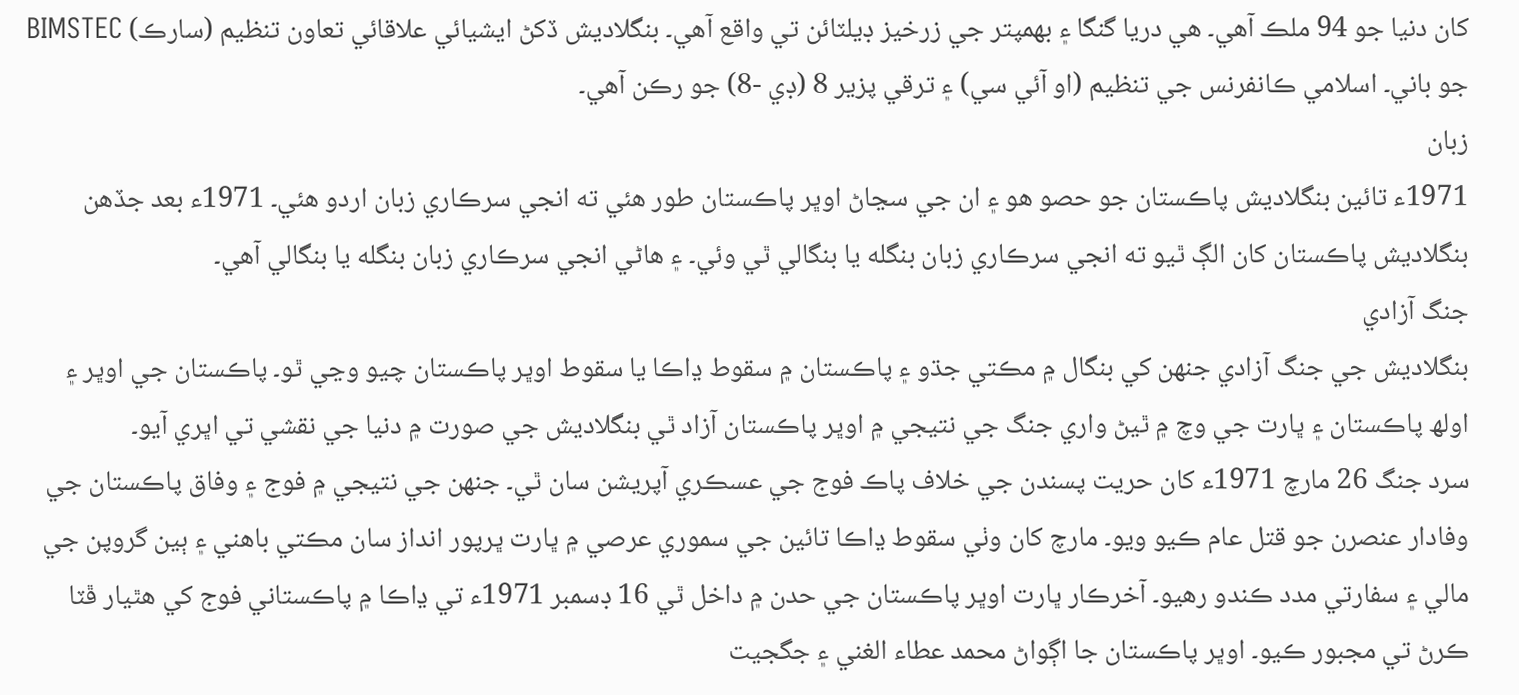کان دنيا جو 94 ملڪ آهي۔ هي دريا گنگا ۽ بهمپتر جي زرخيز ڊيلٽائن تي واقع آهي۔ بنگلاديش ڏکڻ ايشيائي علاقائي تعاون تنظيم (سارڪ) BIMSTEC جو باني۔ اسلامي ڪانفرنس جي تنظيم (او آئي سي) ۽ ترقي پزير 8 (ڊي -8) جو رڪن آهي۔
زبان
1971ء تائين بنگلاديش پاڪستان جو حصو هو ۽ ان جي سڃاڻ اوڀر پاڪستان طور هئي ته انجي سرڪاري زبان اردو هئي۔ 1971ء بعد جڏهن بنگلاديش پاڪستان کان الڳ ٿيو ته انجي سرڪاري زبان بنگله يا بنگالي ٿي وئي۔ ۽ هاڻي انجي سرڪاري زبان بنگله يا بنگالي آهي۔
جنگ آزادي
بنگلاديش جي جنگ آزادي جنهن کي بنگال ۾ مڪتي جڌو ۽ پاڪستان ۾ سقوط ڍاڪا يا سقوط اوڀر پاڪستان چيو وڃي ٿو۔ پاڪستان جي اوڀر ۽ اولھ پاڪستان ۽ ڀارت جي وچ ۾ ٿيڻ واري جنگ جي نتيجي ۾ اوڀر پاڪستان آزاد ٿي بنگلاديش جي صورت ۾ دنيا جي نقشي تي اڀري آيو۔
سرد جنگ 26 مارچ 1971ء کان حريت پسندن جي خلاف پاڪ فوج جي عسڪري آپريشن سان ٿي۔ جنهن جي نتيجي ۾ فوج ۽ وفاق پاڪستان جي وفادار عنصرن جو قتل عام ڪيو ويو۔ مارچ کان وٺي سقوط ڍاڪا تائين جي سموري عرصي ۾ ڀارت ڀرپور انداز سان مڪتي باهني ۽ ٻين گروپن جي مالي ۽ سفارتي مدد ڪندو رهيو۔ آخرڪار ڀارت اوڀر پاڪستان جي حدن ۾ داخل ٿي 16 ڊسمبر 1971ء تي ڍاڪا ۾ پاڪستاني فوج کي هٿيار ڦٽا ڪرڻ تي مجبور ڪيو۔ اوڀر پاڪستان جا اڳواڻ محمد عطاء الغني ۽ جگجيت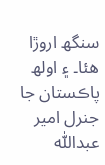سنگھ اروڙا هئا۔ ۽ اولھ پاڪستان جا جنرل امير عبداللّٰه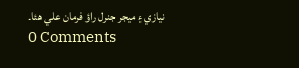نيازي ۽ ميجر جنرل راؤ فرمان علي هئا۔
0 Comments